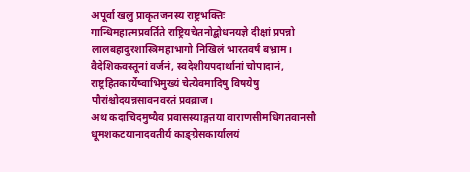अपूर्वा खलु प्राकृतजनस्य राष्ट्रभक्तिः
गान्धिमहात्मप्रवर्तिते राष्ट्रियचेतनोद्बोधनयज्ञे दीक्षां प्रपन्नो लालबहादुरशास्त्रिमहाभागो निखिलं भारतवर्षं बभ्राम। वैदेशिकवस्तूनां वर्जनं, स्वदेशीयपदार्थानां चोपादानं, राष्ट्रहितकार्येष्वाभिमुख्यं चेत्येवमादिषु विषयेषु पौरांश्चोदयन्नसावनवरतं प्रवव्राज।
अथ कदाचिदमुष्यैव प्रवासस्याङ्गतया वाराणसीमधिगतवानसौ धूमशकटयानादवतीर्य काङ्ग्रेसकार्यालयं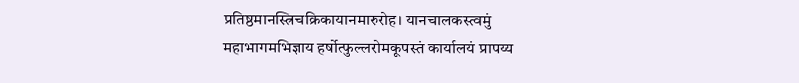प्रतिष्ठमानस्त्रिचक्रिकायानमारुरोह। यानचालकस्त्वमुं महाभागमभिज्ञाय हर्षोत्फुल्लरोमकूपस्तं कार्यालयं प्रापय्य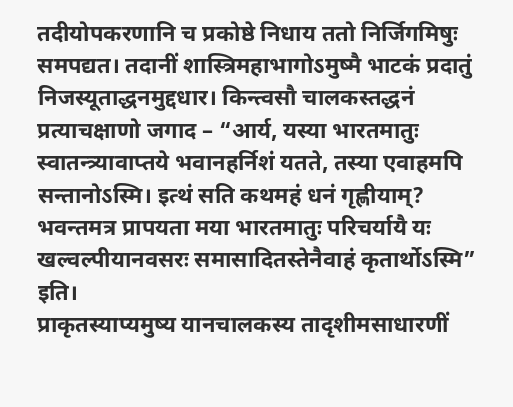तदीयोपकरणानि च प्रकोष्ठे निधाय ततो निर्जिगमिषुः समपद्यत। तदानीं शास्त्रिमहाभागोऽमुष्मै भाटकं प्रदातुं निजस्यूताद्धनमुद्दधार। किन्त्वसौ चालकस्तद्धनं प्रत्याचक्षाणो जगाद – “आर्य, यस्या भारतमातुः स्वातन्त्र्यावाप्तये भवानहर्निशं यतते, तस्या एवाहमपि सन्तानोऽस्मि। इत्थं सति कथमहं धनं गृह्णीयाम्? भवन्तमत्र प्रापयता मया भारतमातुः परिचर्यायै यः खल्वल्पीयानवसरः समासादितस्तेनैवाहं कृतार्थोऽस्मि” इति।
प्राकृतस्याप्यमुष्य यानचालकस्य तादृशीमसाधारणीं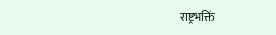राष्ट्रभक्तिं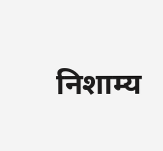निशाम्य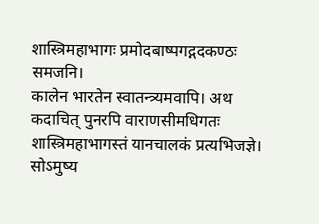शास्त्रिमहाभागः प्रमोदबाष्पगद्गदकण्ठः समजनि।
कालेन भारतेन स्वातन्त्र्यमवापि। अथ कदाचित् पुनरपि वाराणसीमधिगतः शास्त्रिमहाभागस्तं यानचालकं प्रत्यभिजज्ञे। सोऽमुष्य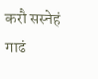करौ सस्नेहं गाढं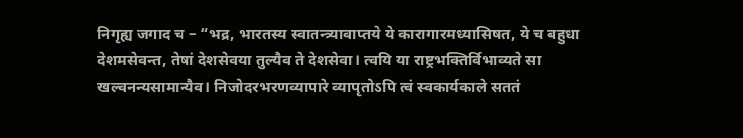निगृह्य जगाद च – “भद्र, भारतस्य स्वातन्त्र्यावाप्तये ये कारागारमध्यासिषत, ये च बहुधा देशमसेवन्त, तेषां देशसेवया तुल्यैव ते देशसेवा। त्वयि या राष्ट्रभक्तिर्विभाव्यते सा खल्वनन्यसामान्यैव। निजोदरभरणव्यापारे व्यापृतोऽपि त्वं स्वकार्यकाले सततं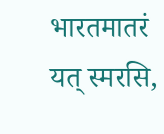भारतमातरं यत् स्मरसि,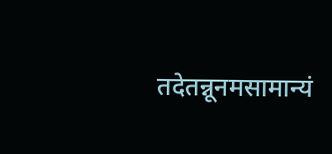तदेतन्नूनमसामान्यं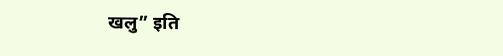खलु” इति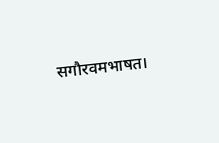सगौरवमभाषत।